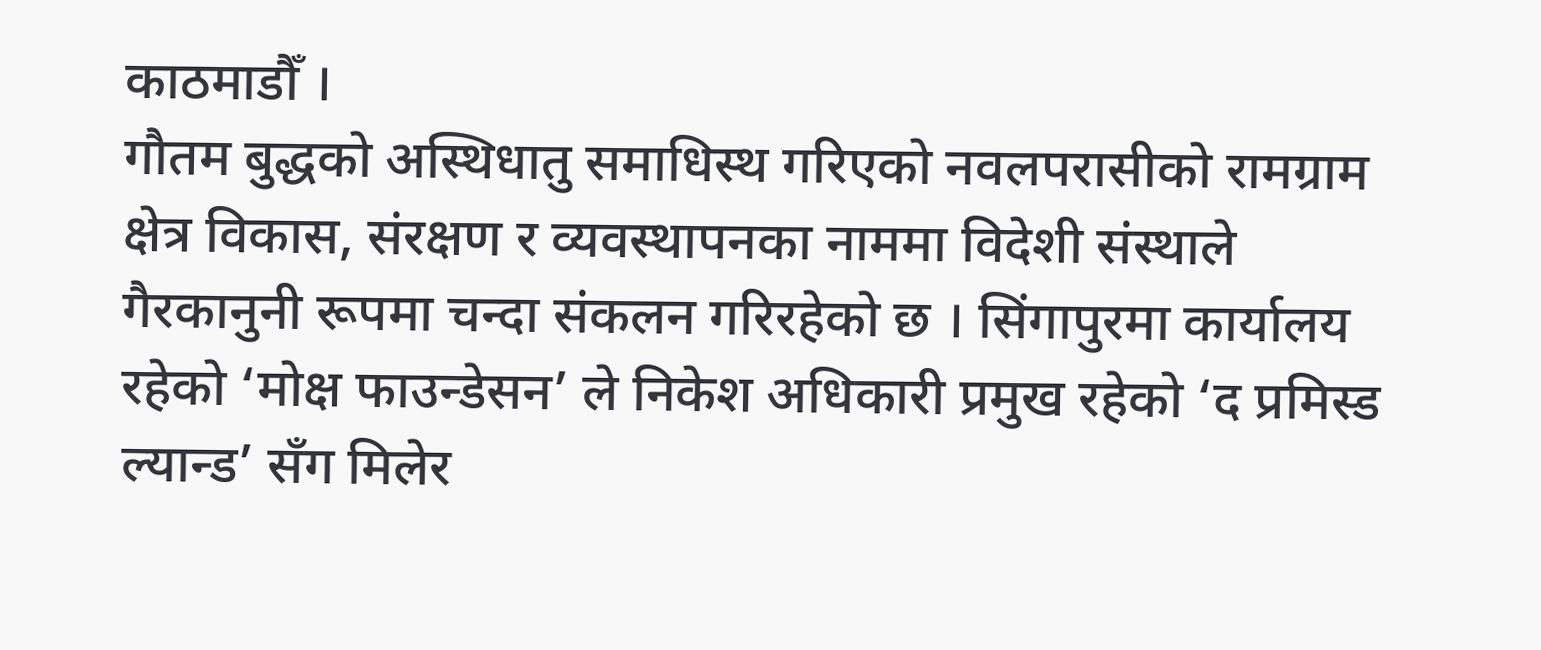काठमाडौँ ।
गौतम बुद्धको अस्थिधातु समाधिस्थ गरिएको नवलपरासीको रामग्राम क्षेत्र विकास, संरक्षण र व्यवस्थापनका नाममा विदेशी संस्थाले गैरकानुनी रूपमा चन्दा संकलन गरिरहेको छ । सिंगापुरमा कार्यालय रहेको ‘मोक्ष फाउन्डेसन’ ले निकेश अधिकारी प्रमुख रहेको ‘द प्रमिस्ड ल्यान्ड’ सँग मिलेर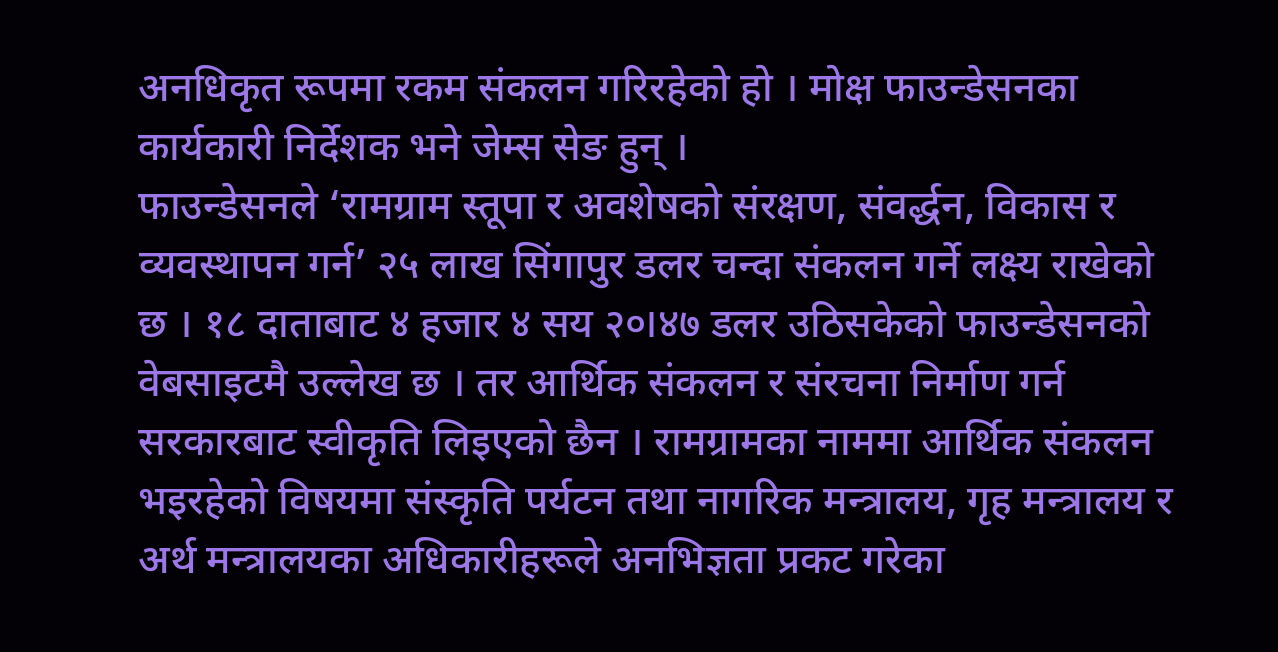अनधिकृत रूपमा रकम संकलन गरिरहेको हो । मोक्ष फाउन्डेसनका कार्यकारी निर्देशक भने जेम्स सेङ हुन् ।
फाउन्डेसनले ‘रामग्राम स्तूपा र अवशेषको संरक्षण, संवर्द्धन, विकास र व्यवस्थापन गर्न’ २५ लाख सिंगापुर डलर चन्दा संकलन गर्ने लक्ष्य राखेको छ । १८ दाताबाट ४ हजार ४ सय २०।४७ डलर उठिसकेको फाउन्डेसनको वेबसाइटमै उल्लेख छ । तर आर्थिक संकलन र संरचना निर्माण गर्न सरकारबाट स्वीकृति लिइएको छैन । रामग्रामका नाममा आर्थिक संकलन भइरहेको विषयमा संस्कृति पर्यटन तथा नागरिक मन्त्रालय, गृह मन्त्रालय र अर्थ मन्त्रालयका अधिकारीहरूले अनभिज्ञता प्रकट गरेका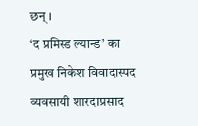छन् ।
‘द प्रमिस्ड ल्यान्ड’ का प्रमुख निकेश विवादास्पद व्यवसायी शारदाप्रसाद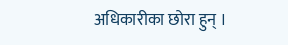अधिकारीका छोरा हुन् ।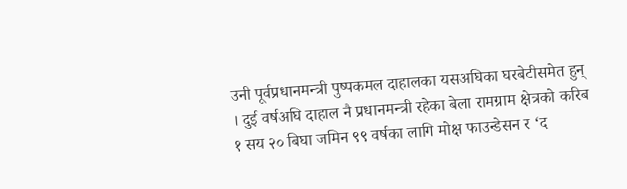उनी पूर्वप्रधानमन्त्री पुष्पकमल दाहालका यसअघिका घरबेटीसमेत हुन् । दुई वर्षअघि दाहाल नै प्रधानमन्त्री रहेका बेला रामग्राम क्षेत्रको करिब १ सय २० बिघा जमिन ९९ वर्षका लागि मोक्ष फाउन्डेसन र ‘द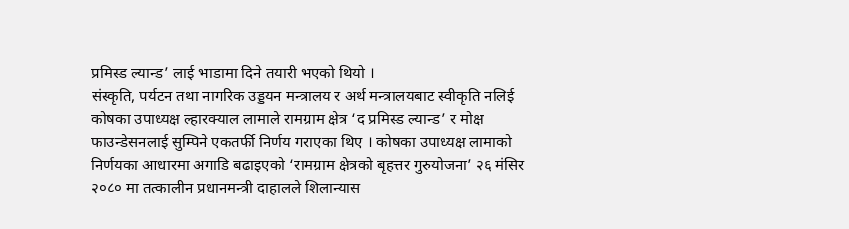प्रमिस्ड ल्यान्ड’ लाई भाडामा दिने तयारी भएको थियो ।
संस्कृति, पर्यटन तथा नागरिक उड्डयन मन्त्रालय र अर्थ मन्त्रालयबाट स्वीकृति नलिई कोषका उपाध्यक्ष ल्हारक्याल लामाले रामग्राम क्षेत्र ‘द प्रमिस्ड ल्यान्ड’ र मोक्ष फाउन्डेसनलाई सुम्पिने एकतर्फी निर्णय गराएका थिए । कोषका उपाध्यक्ष लामाको निर्णयका आधारमा अगाडि बढाइएको ‘रामग्राम क्षेत्रको बृहत्तर गुरुयोजना’ २६ मंसिर २०८० मा तत्कालीन प्रधानमन्त्री दाहालले शिलान्यास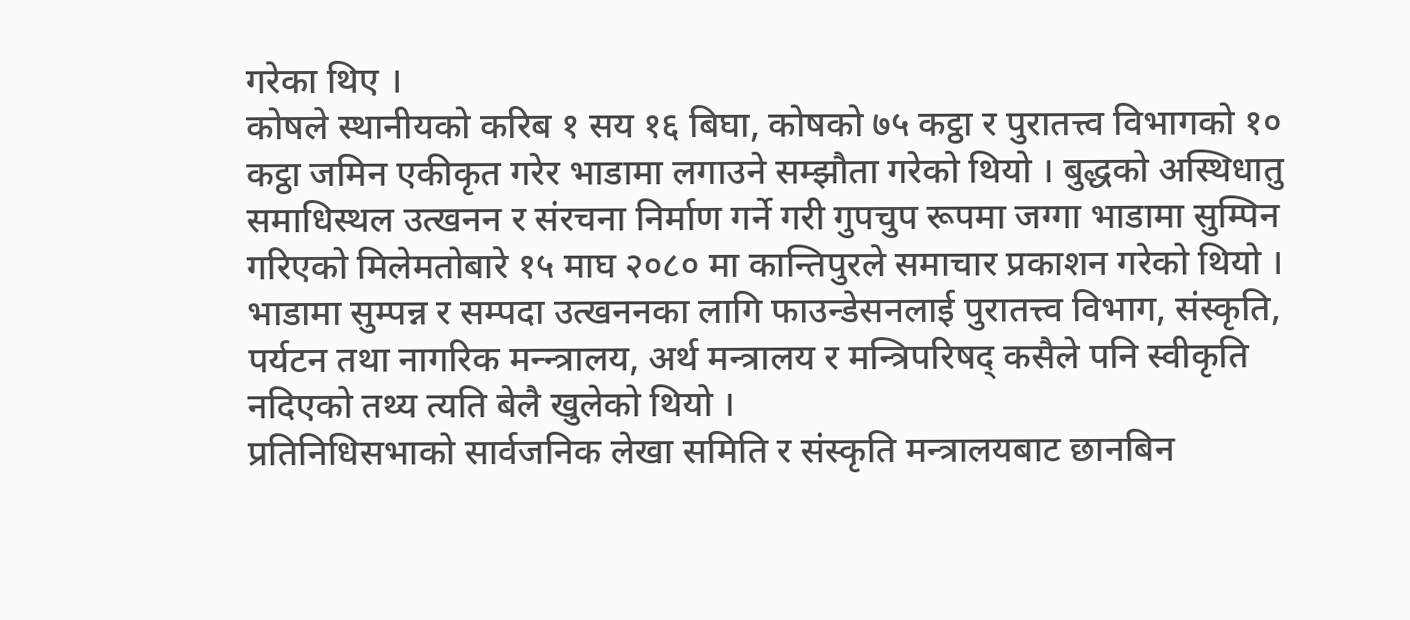गरेका थिए ।
कोषले स्थानीयको करिब १ सय १६ बिघा, कोषको ७५ कट्ठा र पुरातत्त्व विभागको १० कट्ठा जमिन एकीकृत गरेर भाडामा लगाउने सम्झौता गरेको थियो । बुद्धको अस्थिधातु समाधिस्थल उत्खनन र संरचना निर्माण गर्ने गरी गुपचुप रूपमा जग्गा भाडामा सुम्पिन गरिएको मिलेमतोबारे १५ माघ २०८० मा कान्तिपुरले समाचार प्रकाशन गरेको थियो । भाडामा सुम्पन्न र सम्पदा उत्खननका लागि फाउन्डेसनलाई पुरातत्त्व विभाग, संस्कृति, पर्यटन तथा नागरिक मन्न्त्रालय, अर्थ मन्त्रालय र मन्त्रिपरिषद् कसैले पनि स्वीकृति नदिएको तथ्य त्यति बेलै खुलेको थियो ।
प्रतिनिधिसभाको सार्वजनिक लेखा समिति र संस्कृति मन्त्रालयबाट छानबिन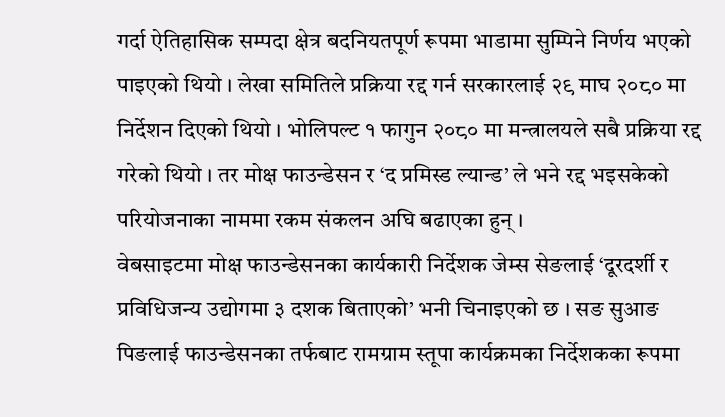गर्दा ऐतिहासिक सम्पदा क्षेत्र बदनियतपूर्ण रूपमा भाडामा सुम्पिने निर्णय भएको पाइएको थियो । लेखा समितिले प्रक्रिया रद्द गर्न सरकारलाई २९ माघ २०८० मा निर्देशन दिएको थियो । भोलिपल्ट १ फागुन २०८० मा मन्त्रालयले सबै प्रक्रिया रद्द गरेको थियो । तर मोक्ष फाउन्डेसन र ‘द प्रमिस्ड ल्यान्ड’ ले भने रद्द भइसकेको परियोजनाका नाममा रकम संकलन अघि बढाएका हुन् ।
वेबसाइटमा मोक्ष फाउन्डेसनका कार्यकारी निर्देशक जेम्स सेङलाई ‘दूरदर्शी र प्रविधिजन्य उद्योगमा ३ दशक बिताएको’ भनी चिनाइएको छ । सङ सुआङ पिङलाई फाउन्डेसनका तर्फबाट रामग्राम स्तूपा कार्यक्रमका निर्देशकका रूपमा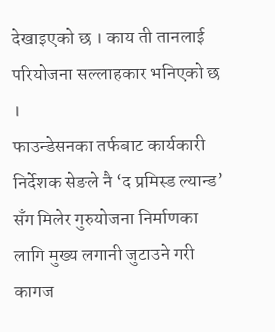देखाइएको छ । काय ती तानलाई परियोजना सल्लाहकार भनिएको छ ।
फाउन्डेसनका तर्फबाट कार्यकारी निर्देशक सेङले नै ‘द प्रमिस्ड ल्यान्ड’ सँग मिलेर गुरुयोजना निर्माणका लागि मुख्य लगानी जुटाउने गरी कागज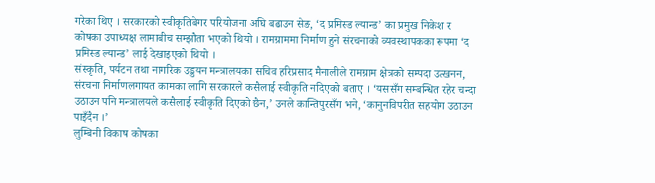गरेका थिए । सरकारको स्वीकृतिबेगर परियोजना अघि बढाउन सेङ, ‘द प्रमिस्ड ल्यान्ड’ का प्रमुख निकेश र कोषका उपाध्यक्ष लामाबीच सम्झौता भएको थियो । रामग्राममा निर्माण हुने संरचनाको व्यवस्थापकका रूपमा ‘द प्रमिस्ड ल्यान्ड’ लाई देखाइएको थियो ।
संस्कृति, पर्यटन तथा नागरिक उड्डयन मन्त्रालयका सचिव हरिप्रसाद मैनालीले रामग्राम क्षेत्रको सम्पदा उत्खनन, संरचना निर्माणलगायत कामका लागि सरकारले कसैलाई स्वीकृति नदिएको बताए । ‘यससँग सम्बन्धित रहेर चन्दा उठाउन पनि मन्त्रालयले कसैलाई स्वीकृति दिएको छैन,’ उनले कान्तिपुरसँग भने, ‘कानुनविपरीत सहयोग उठाउन पाइँदैन ।’
लुम्बिनी विकाष कोषका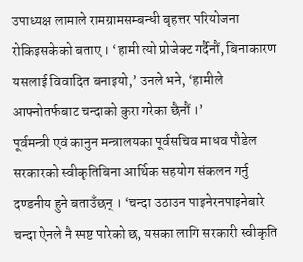उपाध्यक्ष लामाले रामग्रामसम्बन्धी बृहत्तर परियोजना रोकिइसकेको बताए । ‘हामी त्यो प्रोजेक्ट गर्दैनौं, बिनाकारण यसलाई विवादित बनाइयो,’ उनले भने, ‘हामीले आफ्नोतर्फबाट चन्दाको कुरा गरेका छैनौं ।’
पूर्वमन्त्री एवं कानुन मन्त्रालयका पूर्वसचिव माधव पौडेल सरकारको स्वीकृतिबिना आर्थिक सहयोग संकलन गर्नु दण्डनीय हुने बताउँछन् । ‘चन्दा उठाउन पाइनेरनपाइनेबारे चन्दा ऐनले नै स्पष्ट पारेको छ, यसका लागि सरकारी स्वीकृति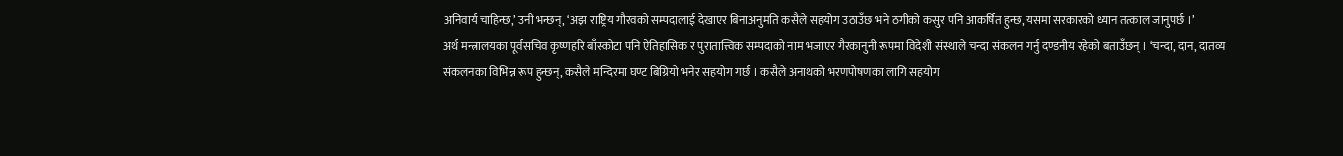अनिवार्य चाहिन्छ,’ उनी भन्छन्, ‘अझ राष्ट्रिय गौरवको सम्पदालाई देखाएर बिनाअनुमति कसैले सहयोग उठाउँछ भने ठगीको कसुर पनि आकर्षित हुन्छ, यसमा सरकारको ध्यान तत्काल जानुपर्छ ।’
अर्थ मन्त्रालयका पूर्वसचिव कृष्णहरि बाँस्कोटा पनि ऐतिहासिक र पुरातात्त्विक सम्पदाको नाम भजाएर गैरकानुनी रूपमा विदेशी संस्थाले चन्दा संकलन गर्नु दण्डनीय रहेको बताउँछन् । ‘चन्दा, दान, दातव्य संकलनका विभिन्न रूप हुन्छन्, कसैले मन्दिरमा घण्ट बिग्रियो भनेर सहयोग गर्छ । कसैले अनाथको भरणपोषणका लागि सहयोग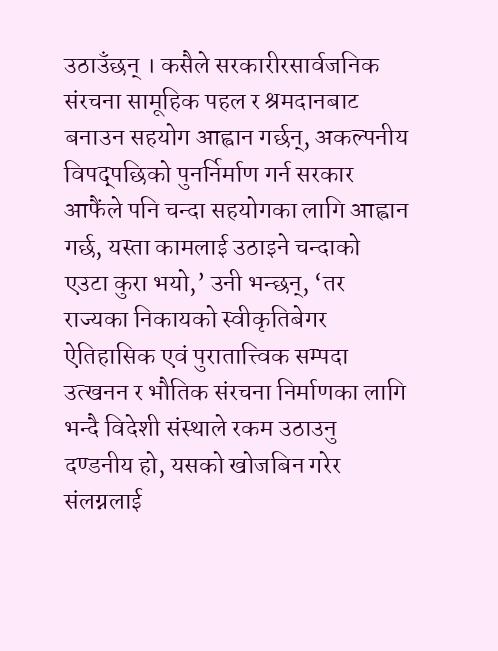उठाउँछन् । कसैले सरकारीरसार्वजनिक संरचना सामूहिक पहल र श्रमदानबाट बनाउन सहयोग आह्वान गर्छन्, अकल्पनीय विपद्पछिको पुनर्निर्माण गर्न सरकार आफैंले पनि चन्दा सहयोगका लागि आह्वान गर्छ, यस्ता कामलाई उठाइने चन्दाको एउटा कुरा भयो,’ उनी भन्छन्, ‘तर राज्यका निकायको स्वीकृतिबेगर ऐतिहासिक एवं पुरातात्त्विक सम्पदा उत्खनन र भौतिक संरचना निर्माणका लागि भन्दै विदेशी संस्थाले रकम उठाउनु दण्डनीय हो, यसको खोजबिन गरेर संलग्नलाई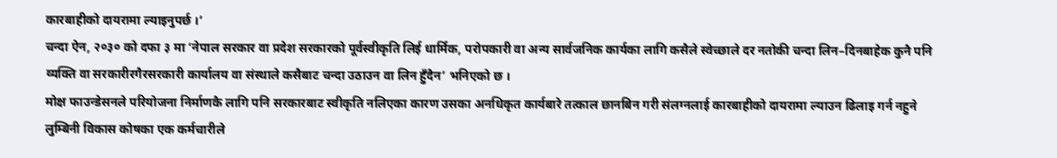कारबाहीको दायरामा ल्याइनुपर्छ ।’
चन्दा ऐन, २०३० को दफा ३ मा ‘नेपाल सरकार वा प्रदेश सरकारको पूर्वस्वीकृति लिई धार्मिक, परोपकारी वा अन्य सार्वजनिक कार्यका लागि कसैले स्वेच्छाले दर नतोकी चन्दा लिन–दिनबाहेक कुनै पनि व्यक्ति वा सरकारीरगैरसरकारी कार्यालय वा संस्थाले कसैबाट चन्दा उठाउन वा लिन हुँदैन’ भनिएको छ ।
मोक्ष फाउन्डेसनले परियोजना निर्माणकै लागि पनि सरकारबाट स्वीकृति नलिएका कारण उसका अनधिकृत कार्यबारे तत्काल छानबिन गरी संलग्नलाई कारबाहीको दायरामा ल्याउन ढिलाइ गर्न नहुने लुम्बिनी विकास कोषका एक कर्मचारीले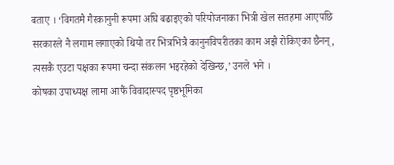बताए । ‘विगतमै गैरकानुनी रूपमा अघि बढाइएको परियोजनाका भित्री खेल सतहमा आएपछि सरकारले नै लगाम लगाएको थियो तर भित्रभित्रै कानुनविपरीतका काम अझै रोकिएका छैनन्, त्यसकै एउटा पक्षका रूपमा चन्दा संकलन भइरहेको देखिन्छ,’ उनले भने ।
कोषका उपाध्यक्ष लामा आफैं विवादास्पद पृष्ठभूमिका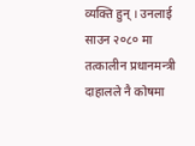व्यक्ति हुन् । उनलाई साउन २०८० मा तत्कालीन प्रधानमन्त्री दाहालले नै कोषमा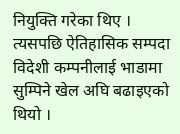नियुक्ति गरेका थिए । त्यसपछि ऐतिहासिक सम्पदा विदेशी कम्पनीलाई भाडामा सुम्पिने खेल अघि बढाइएको थियो ।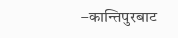–कान्तिपुरबाट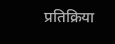प्रतिक्रिया